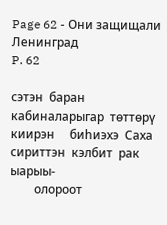Page 62 - Они защищали Ленинград
P. 62

сэтэн  баран  кабиналарыгар  төттөрү  киирэн     биһиэхэ  Саха  сириттэн  кэлбит  рак  ыарыы-
        олороот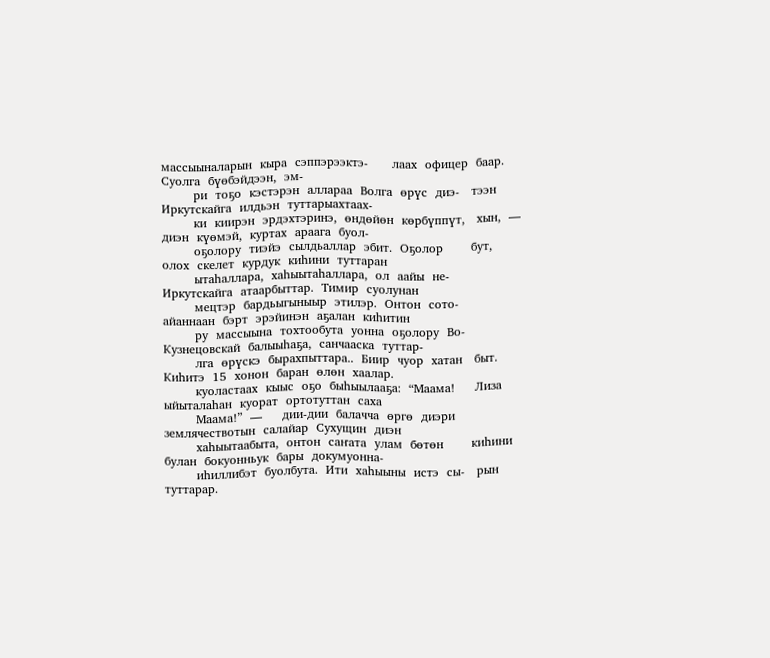массыыналарын  кыра  сэппэрээктэ-      лаах  офицер  баар.  Суолга  бүөбэйдээн,  эм-
        ри  тоҕо  кэстэрэн  аллараа  Волга  өрүс  диэ-   тээн  Иркутскайга  илдьэн  туттарыахтаах-
        ки  киирэн  эрдэхтэринэ,  өндөйөн  көрбүппүт,   хын,  —  диэн  күөмэй,  куртах  араага  буол-
        оҕолору  тиэйэ  сылдьаллар  эбит.  Оҕолор       бут,  олох  скелет  курдук  киһини  туттаран
        ытаһаллара,  хаһыытаһаллара,  ол  аайы  не-      Иркутскайга  атаарбыттар.  Тимир  суолунан
        мецтэр  бардьыгыныыр  этилэр.  Онтон  сото-     айаннаан  бэрт  эрэйинэн  аҕалан  киһитин
        ру  массыына  тохтообута  уонна  оҕолору  Во-   Кузнецовскай  балыыһаҕа,  санчааска  туттар-
        лга  өрүскэ  бырахпыттара..  Биир  чуор  хатан   быт.  Киһитэ  15  хонон  баран  өлөн  хаалар.
        куоластаах  кыыс  оҕо  быһыылааҕа:  “Маама!     Лиза  ыйыталаһан  куорат  ортотуттан  саха
        Маама!”  —     дии-дии  балачча  өргө  диэри    землячествотын  салайар  Сухущин  диэн
        хаһыытаабыта,  онтон  саҥата  улам  бөтөн       киһини  булан  бокуонньук  бары  докумуонна-
        иһиллибэт  буолбута.  Ити  хаһыыны  истэ  сы-   рын  туттарар.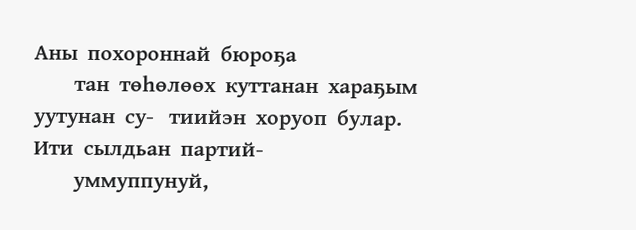Аны  похороннай  бюроҕа
        тан  төһөлөөх  куттанан  хараҕым  уутунан  су-   тиийэн  хоруоп  булар.  Ити  сылдьан  партий-
        уммуппунуй,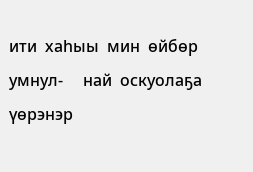ити  хаһыы  мин  өйбөр  умнул-     най  оскуолаҕа  үөрэнэр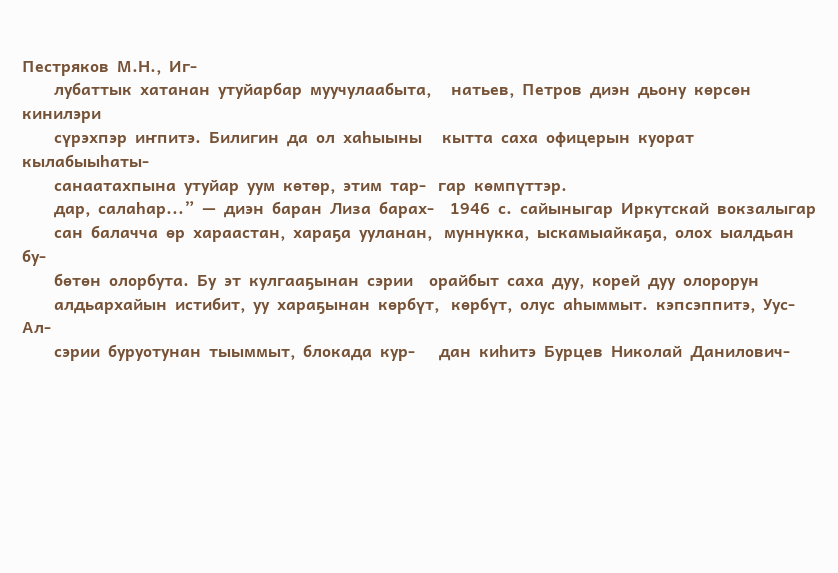Пестряков  М.Н.,  Иг-
        лубаттык  хатанан  утуйарбар  муучулаабыта,     натьев,  Петров  диэн  дьону  көрсөн  кинилэри
        сүрэхпэр  иҥпитэ.  Билигин  да  ол  хаһыыны     кытта  саха  офицерын  куорат  кылабыыһаты-
        санаатахпына  утуйар  уум  көтөр,  этим  тар-   гар  көмпүттэр.
        дар,  салаһар...”  —  диэн  баран  Лиза  барах-    1946  с.  сайыныгар  Иркутскай  вокзалыгар
        сан  балачча  өр  хараастан,  хараҕа  ууланан,   муннукка,  ыскамыайкаҕа,  олох  ыалдьан  бу-
        бөтөн  олорбута.  Бу  эт  кулгааҕынан  сэрии    орайбыт  саха  дуу,  корей  дуу  олорорун
        алдьархайын  истибит,  уу  хараҕынан  көрбүт,   көрбүт,  олус  аһыммыт.  кэпсэппитэ,  Уус-Ал-
        сэрии  буруотунан  тыыммыт,  блокада  кур-      дан  киһитэ  Бурцев  Николай  Данилович-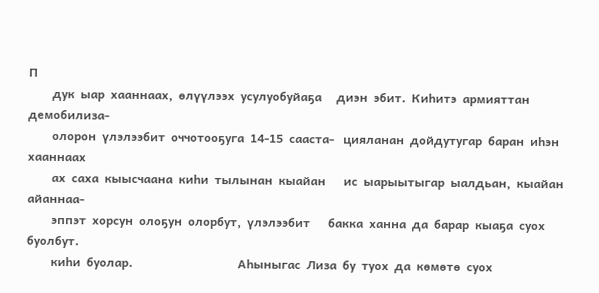П
        дук  ыар  хааннаах,  өлүүлээх  усулуобуйаҕа     диэн  эбит.  Киһитэ  армияттан  демобилиза-
        олорон  үлэлээбит  оччотооҕуга  14-15  сааста-   цияланан  дойдутугар  баран  иһэн  хааннаах
        ах  саха  кыысчаана  киһи  тылынан  кыайан      ис  ыарыытыгар  ыалдьан,  кыайан  айаннаа-
        эппэт  хорсун  олоҕун  олорбут,  үлэлээбит      бакка  ханна  да  барар  кыаҕа  суох  буолбут.
        киһи  буолар.                                   Аһыныгас  Лиза  бу  туох  да  көмөтө  суох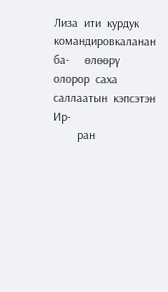Лиза  ити  курдук  командировкаланан  ба-     өлөөрү  олорор  саха  саллаатын  кэпсэтэн  Ир-
        ран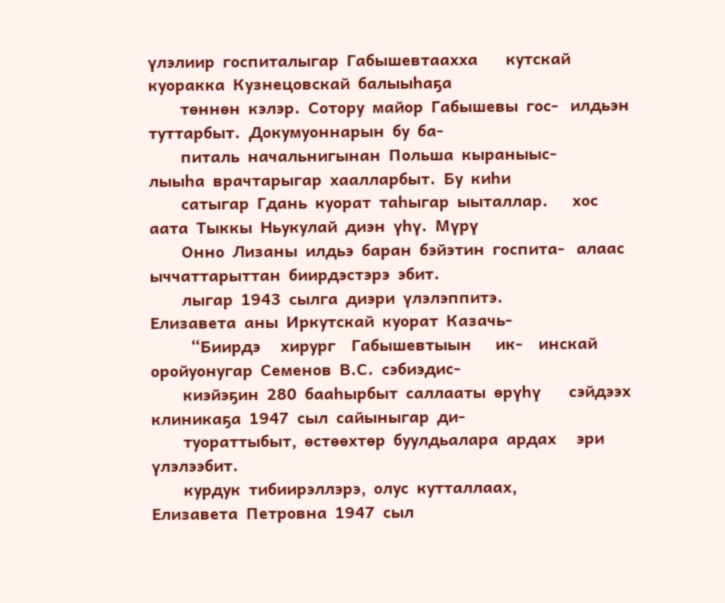үлэлиир  госпиталыгар  Габышевтаахха       кутскай  куоракка  Кузнецовскай  балыыһаҕа
        төннөн  кэлэр.  Сотору  майор  Габышевы  гос-   илдьэн  туттарбыт.  Докумуоннарын  бу  ба-
        питаль  начальнигынан  Польша  кыраныыс-        лыыһа  врачтарыгар  хаалларбыт.  Бу  киһи
        сатыгар  Гдань  куорат  таһыгар  ыыталлар.      хос  аата  Тыккы  Ньукулай  диэн  үһү.  Мүрү
        Онно  Лизаны  илдьэ  баран  бэйэтин  госпита-   алаас  ыччаттарыттан  биирдэстэрэ  эбит.
        лыгар  1943  сылга  диэри  үлэлэппитэ.             Елизавета  аны  Иркутскай  куорат  Казачь-
          “Биирдэ     хирург    Габышевтыын      ик-    инскай  оройуонугар  Семенов  В.С.  сэбиэдис-
        киэйэҕин  280  бааһырбыт  саллааты  өрүһү       сэйдээх  клиникаҕа  1947  сыл  сайыныгар  ди-
        туораттыбыт,  өстөөхтөр  буулдьалара  ардах     эри  үлэлээбит.
        курдук  тибиирэллэрэ,  олус  кутталлаах,           Елизавета  Петровна  1947  сыл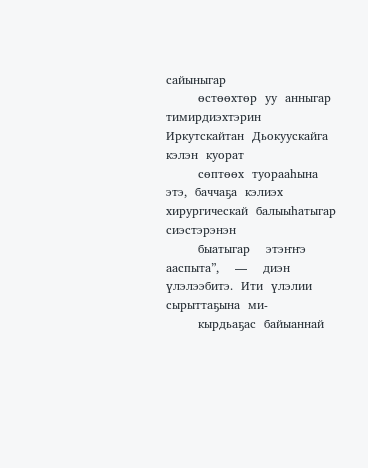сайыныгар
        өстөөхтөр  уу  анныгар      тимирдиэхтэрин      Иркутскайтан  Дьокуускайга  кэлэн  куорат
        сөптөөх  туорааһына  этэ,  баччаҕа  кэлиэх      хирургическай  балыыһатыгар  сиэстэрэнэн
        быатыгар    этэҥҥэ    ааспыта”,    —    диэн    үлэлээбитэ.  Ити  үлэлии  сырыттаҕына  ми-
        кырдьаҕас  байыаннай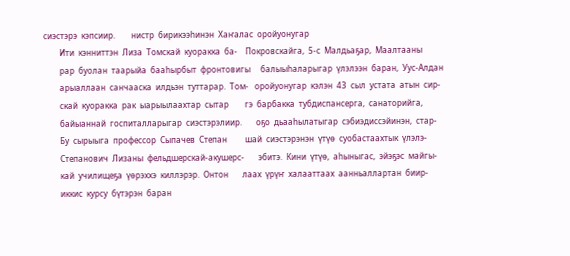сиэстэрэ  кэпсиир.        нистр  бирикээһинэн  Хаҥалас  оройуонугар
        Ити  кэнниттэн  Лиза  Томскай  куоракка  ба-    Покровскайга,  5-с  Малдьаҕар,  Маалтааны
        рар  буолан  таарыйа  бааһырбыт  фронтовигы     балыыһаларыгар  үлэлээн  баран,  Уус-Алдан
        арыаллаан  санчааска  илдьэн  туттарар.  Том-   оройуонугар  кэлэн  43  сыл  устата  атын  сир-
        скай  куоракка  рак  ыарыылаахтар  сытар        гэ  барбакка  тубдиспансерга,  санаторийга,
        байыаннай  госпиталларыгар  сиэстэрэлиир.       оҕо  дьааһылатыгар  сэбиэдиссэйинэн,  стар-
        Бу  сырыыга  профессор  Сыпачев  Степан         шай  сиэстэрэнэн  үтүө  суобастаахтык  үлэлэ-
        Степанович  Лизаны  фельдшерскай-акушерс-       эбитэ.  Кини  үтүө,  аһыныгас,  эйэҕэс  майгы-
        кай  училищеҕа  үөрэххэ  киллэрэр.  Онтон       лаах  үрүҥ  халааттаах  аанньаллартан  биир-
        иккис  курсу  бүтэрэн  баран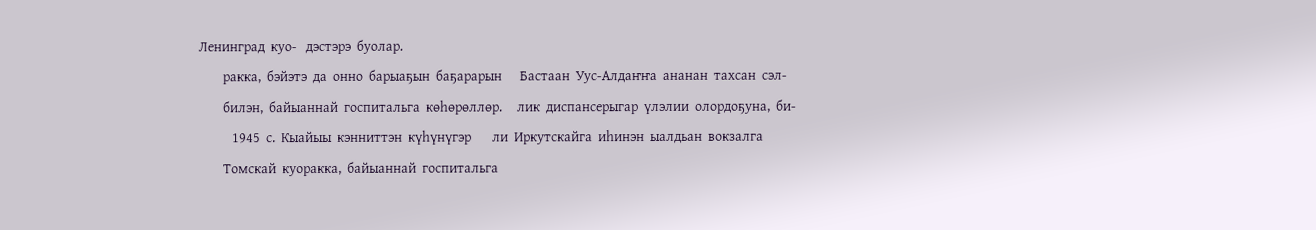Ленинград  куо-   дэстэрэ  буолар.
        ракка,  бэйэтэ  да  онно  барыаҕын  баҕарарын      Бастаан  Уус-Алдаҥҥа  ананан  тахсан  сэл-
        билэн,  байыаннай  госпитальга  көһөрөллөр.     лик  диспансерыгар  үлэлии  олордоҕуна,  би-
           1945  с.  Кыайыы  кэнниттэн  күһүнүгэр       ли  Иркутскайга  иһинэн  ыалдьан  вокзалга
        Томскай  куоракка,  байыаннай  госпитальга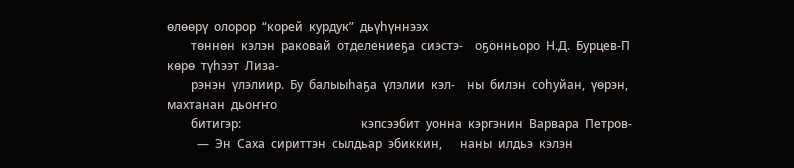өлөөрү  олорор  “корей  курдук”  дьүһүннээх
        төннөн  кэлэн  раковай  отделениеҕа  сиэстэ-    оҕонньоро  Н.Д.  Бурцев-П  көрө  түһээт  Лиза-
        рэнэн  үлэлиир.  Бу  балыыһаҕа  үлэлии  кэл-    ны  билэн  соһуйан,  үөрэн,  махтанан  дьоҥҥо
        битигэр:                                        кэпсээбит  уонна  кэргэнин  Варвара  Петров-
          —  Эн  Саха  сириттэн  сылдьар  эбиккин,      наны  илдьэ  кэлэн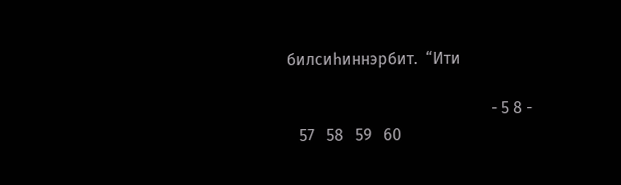билсиһиннэрбит.  “Ити

                                                   - 5 8 -
   57   58   59   60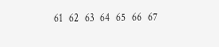61   62   63   64   65   66   67